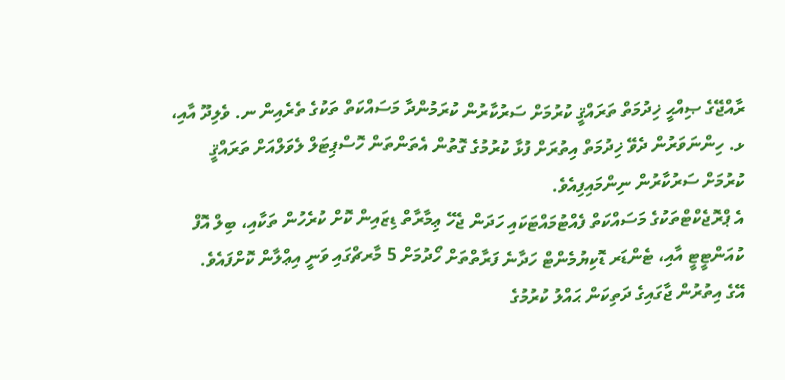ރާއްޖޭގެ ޞިއްޙީ ޚިދުމަތް ތަރައްޤީ ކުރުމަށް ސަރުކާރުން ކުރަމުންދާ މަސައްކަތް ތަކުގެ ތެރެއިން ނ. ވެލިދޫ އާއި، ޅ. ހިންނަވަރުން ދެވޭ ޚިދުމަތް އިތުރަށް ފުޅާ ކުރުމުގެ ގޮތުން އެތަންތަން ހޮސްޕިޓަލް ލެވަލްއަށް ތަރައްޤީ ކުރުމަށް ސަރުކާރުން ނިންމައިފިއެވެ.
އެ ޕްރޮޖެކްޓްތަކުގެ މަސައްކަތް ފެއްޓުމައްޓަކައި ހަދަން ޖެހޭ ޢިމާރާތް ޑިޒައިން ކޮށް ކުރެހުން ތަކާއި، ބިލް އޮފް ކުއަންޓީޓީ އާއި، ޓެންޑަރ ޑޮކިޔުމެންޓް ހަދާނެ ފަރާތްތަށް ހޯދުމަށް 5 މާރޗްގައި ވަނީ އިޢްލާން ކޮށްފައެވެ.
އޭގެ އިތުރުން ޖާގައިގެ ދަތިކަން ޙައްލު ކުރުމުގެ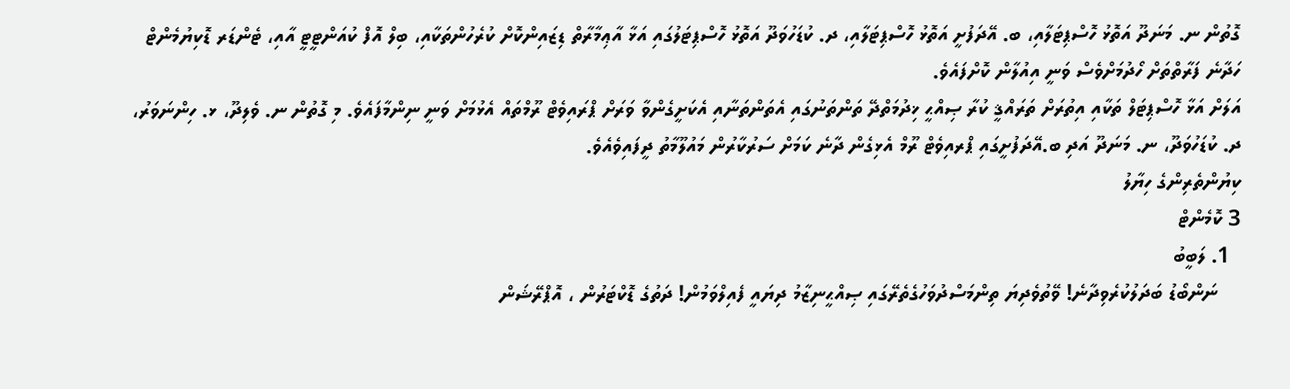ގޮތުން ނ. މަނަދޫ އަތޮޅު ހޮސްޕިޓަލާއި، ބ. އޭދަފުށީ އަތޮޅު ހޮސްޕިޓަލާއި، ދ. ކުޑަހުވަދޫ އަތޮޅު ހޮސްޕިޓަލުގައި އަޅާ އާޢިމާރާތް ޑިޒައިންކޮށް ކުރެހުންތަކާއި، ބިލް އޮފް ކުއަންޓީޓީ އާއި، ޓެންޑަރ ޑޮކިޔުމެންޓް ހަދާނެ ފަރާތްތަށް ހޯދުމަށްވެސް ވަނީ އިއުލާން ކޮށްފައެވެ.
އަލަށް އަޅާ ހޮސްޕިޓަލް ތަކާއި އިތުރަށް ތަރައްޤީ ކުރާ ޞިއްޙީ ޚިދުމަތްދޭ ތަންތަނުގައި އެތަންތަނާއި އެކަށީގެންވާ ވަރަށް ޕްރައިވެޓް ރޫމްތައް އެޅުމަށް ވަނީ ނިންމާފައެވެ. މި ގޮތުން ނ. ވެލިދޫ، ޅ. ހިންނަވަރު، ދ. ކުޑަހުވަދޫ، ނ. މަނަދޫ އަދި ބ.އޭދަފުށީގައި ޕްރއިވެޓް ރޫމް އެޅިގެން ދާނެ ކަމަށް ސަރުކާރުން މައުލޫމާތު ދީފައިވެއެވެ.
ކިޔުންތެރިންގެ ހިޔާލު
3 ކޮމެންޓް
  1. ލަބީބު
    ނަންބޯޑު ބަދަލުކުރެވިދާނެ! ވޭތުވެދިޔަ ތިންމަސްދުވަހުގެތެރޭގައި ޞިއްޙީނިޒާމު ދިޔައީ ފެއިލްވަމުން! ދަތުގެ ޑޮކްޓަރުން ، އޮޕްރޭޝަން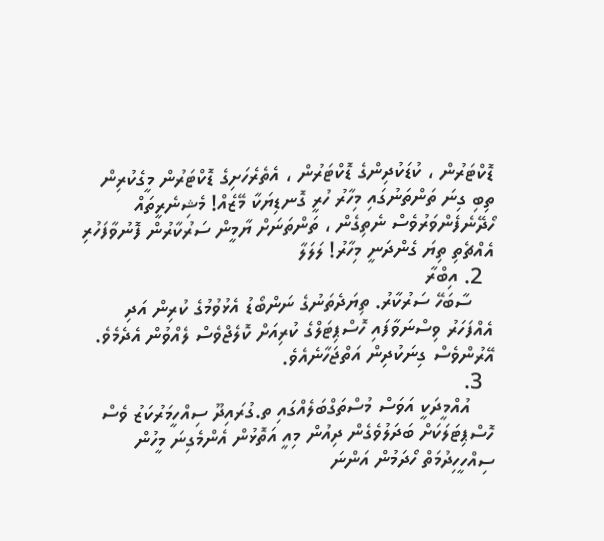ޑޮކްޓަރުން ، ކުޑަކުދިންގެ ޑޮކްޓަރުން ، އެތެރެހަށިގެ ޑޮކްޓަރުން މީގެކުރިން ތިބި ގިނަ ތަންތަނުގައި މިހާރު ހުރީ ގޮނޑިޔަކާ މޭޒެއް! މެޝިނެރީތައް ހޯދޭނެފެންވަރުވެސް ނެތިގެން ، ތަންތަނަށް ޔާމީން ސަރުކާރުން ފޮނުވާފަހުރި އެއްޗެތި ތިޔަ ގެންދަނީ މިހާރު! ލަލަލާ
  2. އިބްރާ
    ސާބަހޭ ސަރުކާރު. ތިޔަދެތަނުގެ ނަންބޯޑު އެޅުވުމުގެ ކުރިން އަދި އެއްފަހަރު ވިސްނަވާފައި ހޮސްޕިޓަލްގެ ކުރިއަށް ކޮލެޖްވެސް ލެއްވުން އެދެމެވެ. އޭރުންވެސް ގިނަކުދިން އަތްޖަހާނެއެވެ.
  3.
    އުއްމީދަކީ އަވަސް މުސްތަގްބަލެއްގައި ތ.ގުރައިދޫ ސިއްހީމަރުކަޒު ވެސް ހޮސްޕިޓަލަކަށް ބަދަލުވެގެން ދިއުން މިއީ އަތޮޅުން އެންމެގިނަ މީހުން ސިއްހީހިދުމަތް ހޯދަމުން އަންނަ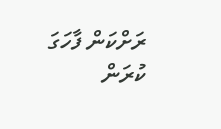ރަށްކަން ފާހަގަ ކުރަން